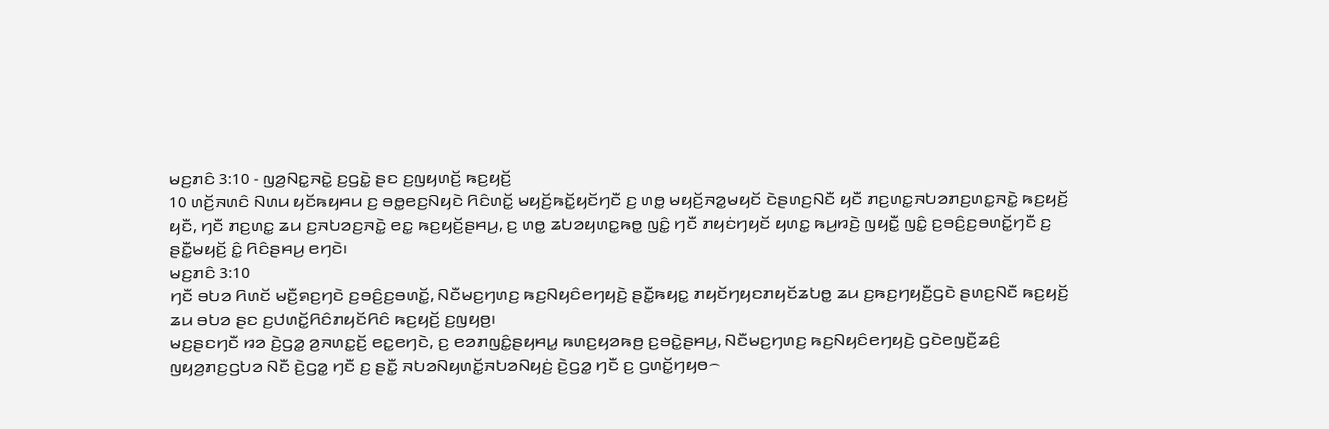ꤗꤢ꤬ꤊꤢꤨ 3:10 - ꤜꤤ꤬ꤡꤢ꤭ꤏꤢꤧ꤭ ꤢ꤬ꤞꤢꤧ꤭ ꤔꤢ ꤢ꤬ꤜꤟꤛꤢꤩ꤬ ꤒꤢ꤬ꤟꤢꤩ꤬
10 ꤛꤢꤩ꤬ꤏꤛꤢꤨ ꤡꤛꤣ ꤟꤢꤩꤒꤟꤌꤣ ꤢ꤬ ꤋꤥ꤭ꤕꤢ꤬ꤡꤟꤢꤧ ꤖꤢꤨꤛꤢꤩ꤭ ꤗꤟꤢꤩ꤬ꤒꤢꤩ꤭ꤟꤢꤩꤚꤢꤪ ꤢ꤬ ꤛꤥ꤭ ꤗꤟꤢꤩ꤬ꤏꤤ꤭ꤗꤟꤢꤩ ꤢꤧꤔꤛꤢ꤬ꤡꤢꤪ ꤟꤢꤪ ꤊꤢ꤬ꤛꤢ꤭ꤏꤝꤤꤊꤢ꤬ꤛꤢ꤭ꤏꤢꤧ꤭ ꤒꤢ꤬ꤟꤢꤩ꤬ ꤟꤢꤪ, ꤚꤢꤪ ꤊꤢ꤬ꤛꤢ꤭ ꤘꤣ ꤢ꤬ꤏꤝꤤꤢ꤬ꤏꤢꤧ꤭ ꤕꤢ꤭ ꤒꤢ꤬ꤟꤢꤩ꤬ꤔꤌꤣ꤬, ꤢ꤬ ꤛꤥ꤭ ꤘꤝꤤꤟꤛꤢ꤭ꤒꤥ꤭ ꤜꤢꤨ꤭ ꤚꤢꤪ ꤊꤟꤢꤦꤚꤟꤢꤩ ꤟꤛꤢ꤭ ꤒꤣ꤬ꤙꤢꤧ꤬ ꤜꤟꤢꤪ꤭ ꤜꤢꤨ꤭ ꤢ꤬ꤋꤢꤨ꤬ꤢ꤬ꤋꤛꤢꤩ꤭ꤚꤢꤪ ꤢ꤬ ꤔꤢꤪ꤭ꤗꤟꤢꤩ꤬ ꤢꤨ꤭ ꤖꤢꤨꤔꤌꤣ꤬ ꤕꤚꤢꤧ꤯
ꤗꤢ꤬ꤊꤢꤨ 3:10
ꤚꤢꤪ ꤋꤝꤤ ꤖꤛꤢꤩ ꤗꤢꤪ꤬ꤎꤢ꤬ꤚꤢꤧ ꤢ꤬ꤋꤢꤨ꤬ꤢ꤬ꤋꤛꤢꤩ꤭, ꤡꤢꤪꤗꤢ꤬ꤚꤛꤢ꤬ ꤒꤢ꤬ꤡꤟꤢꤨꤕꤚꤟꤢꤧ꤬ ꤔꤢꤪ꤭ꤒꤟꤢ꤭ ꤊꤟꤢꤩꤚꤟꤢꤊꤟꤢꤩꤘꤝꤥ꤭ ꤘꤣ ꤢ꤬ꤒꤢ꤬ꤚꤟꤢꤪ꤬ꤞꤢꤧ ꤔꤛꤢ꤬ꤡꤢꤪ ꤒꤢ꤬ꤟꤢꤩ꤬ ꤘꤣ ꤋꤝꤤ ꤔꤢ ꤢ꤬ꤓꤛꤢꤩ꤭ꤖꤢꤨꤊꤟꤢꤩꤖꤢꤨ ꤒꤢ꤬ꤟꤢꤩ꤬ ꤢ꤬ꤜꤟꤥ꤬꤯
ꤗꤢ꤬ꤔꤢꤚꤢꤪ ꤙꤤ ꤢꤧ꤬ꤞꤤ꤭ ꤤ꤬ꤏꤛꤢ꤭ꤢꤩ꤬ ꤕꤢ꤭ꤕꤚꤢꤧ, ꤢ꤬ ꤕꤤꤊꤜꤢꤨ꤭ꤔꤟꤌꤣ꤭ ꤒꤛꤢ꤬ꤟꤤꤒꤥ꤬ ꤢ꤬ꤋꤢꤧ꤭ꤔꤌꤣ꤬, ꤡꤢꤪꤗꤢ꤬ꤚꤛꤢ꤬ ꤒꤢ꤬ꤡꤟꤢꤨꤕꤚꤟꤢꤧ꤬ ꤞꤢꤧꤕꤜꤢꤪ꤬ꤘꤢꤨ꤬ ꤜꤟꤤ꤬ꤊꤢ꤬ꤞꤝꤤ ꤡꤢꤪ ꤢꤧ꤬ꤞꤤ꤭ ꤚꤢꤪ ꤢ꤬ ꤔꤢꤪ꤭ ꤏꤝꤤꤡꤟꤛꤢꤩ꤭ꤏꤝꤤꤡꤟꤢꤦ꤬ ꤢꤧ꤬ꤞꤤ꤭ ꤚꤢꤪ ꤢ꤬ ꤞꤛꤢꤩ꤭ꤚꤟꤥ꤮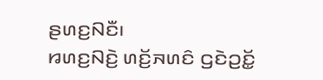ꤔꤛꤢ꤬ꤡꤢꤪ꤯
ꤙꤛꤢ꤬ꤡꤢꤧ꤬ ꤛꤢꤩ꤬ꤏꤛꤢꤨ ꤞꤢꤧꤑꤢꤩ꤭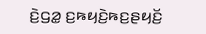ꤢꤧ꤬ꤞꤤ꤭ ꤢ꤬ꤒꤟꤢꤧ꤬ꤒꤢ꤬ꤔꤟꤢꤩ꤬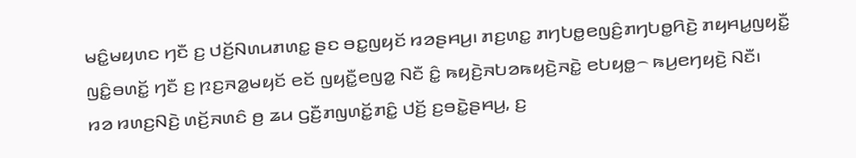ꤗꤢꤨ꤭ꤗꤟꤛꤢ ꤚꤢꤪ ꤢ꤬ ꤓꤢꤩ꤬ꤡꤛꤣꤊꤛꤢ꤭ ꤔꤢ ꤋꤢ꤭ꤜꤟꤢꤩ ꤙꤤꤔꤌꤣ꤬꤯ ꤊꤢ꤬ꤛꤢ꤭ ꤊꤚꤝꤥ꤭ꤕꤜꤢꤨ꤬ꤊꤚꤝꤥ꤭ꤖꤢꤧ꤬ ꤊꤟꤌꤣ꤭ꤜꤟꤢꤪ꤭ ꤜꤢꤨ꤭ꤋꤛꤢꤩ꤭ ꤚꤢꤪ ꤢ꤬ ꤐꤢ꤬ꤏꤤ꤭ꤗꤟꤢꤩ ꤕꤢꤩ ꤜꤟꤢꤪ꤭ꤕꤜꤤ꤭ ꤡꤢꤪ ꤢꤨ꤭ ꤒꤟꤢꤧ꤬ꤏꤝꤤꤒꤟꤢꤧ꤬ꤏꤢꤧ꤭ ꤕꤝꤟꤥ꤭꤮ ꤒꤣ꤬ꤕꤚꤟꤢꤧ꤬ ꤡꤢꤪ꤯
ꤙꤤ ꤙꤛꤢ꤬ꤡꤢꤧ꤬ ꤛꤢꤩ꤬ꤏꤛꤢꤨ ꤥ꤬ ꤘꤣ ꤞꤢꤪ꤬ꤊꤜꤛꤢꤩ꤭ꤊꤢꤨ꤭ ꤓꤢꤩ꤬ ꤢ꤬ꤋꤢꤧ꤭ꤔꤌꤣ꤬, ꤢ꤬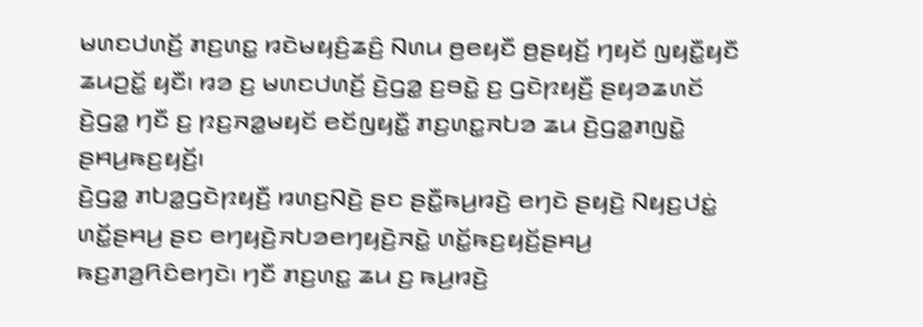ꤗꤛꤢꤓꤛꤢꤩ꤬ ꤊꤢ꤬ꤛꤢ꤭ ꤙꤢꤧꤗꤟꤢꤨ꤬ꤘꤢꤨ꤬ ꤡꤛꤣ ꤥ꤬ꤕꤟꤢꤪ ꤥ꤬ꤔꤟꤢꤩ꤬ ꤚꤟꤢꤩ ꤜꤟꤢꤪ꤭ꤟꤢꤪ ꤘꤣꤑꤢꤩ꤭ ꤟꤢꤪ꤯ ꤙꤤ ꤢ꤬ ꤗꤛꤢꤓꤛꤢꤩ꤬ ꤢꤧ꤬ꤞꤤ꤭ ꤢ꤬ꤋꤢꤧ꤭ ꤢ꤬ ꤞꤢꤧꤐꤟꤢꤪ꤬ ꤔꤟꤤꤘꤛꤢꤩ ꤢꤧ꤬ꤞꤤ꤭ ꤚꤢꤪ ꤢ꤬ ꤐꤢ꤬ꤏꤤ꤭ꤗꤟꤢꤩ ꤕꤢꤩꤜꤟꤢꤪ꤭ ꤊꤢ꤬ꤛꤢ꤭ꤏꤝꤤ ꤘꤣ ꤢꤧ꤬ꤞꤤ꤭ꤊꤜꤢꤧ꤭ ꤔꤌꤣ꤬ꤒꤢ꤬ꤟꤢꤩ꤬꤯
ꤢꤧ꤬ꤞꤤ꤭ ꤊꤝꤤ꤭ꤞꤢꤧꤐꤟꤢꤪ꤬ ꤙꤛꤢ꤬ꤡꤢꤧ꤬ ꤔꤢ ꤔꤢꤪ꤭ꤒꤣ꤬ꤙꤢꤧ꤬ ꤕꤚꤢꤧ ꤔꤟꤢꤧ꤬ ꤡꤟꤢ꤬ꤓꤢꤦ꤭ ꤛꤢꤩ꤭ꤔꤌꤣ꤬ ꤔꤢ ꤕꤚꤟꤢꤧ꤬ꤏꤝꤤꤕꤚꤟꤢꤧ꤬ꤏꤢꤧ꤭ ꤛꤢꤩ꤭ꤒꤢ꤬ꤟꤢꤩ꤬ꤔꤌꤣ꤬ ꤒꤢ꤬ꤊꤤ꤬ꤖꤢꤨꤕꤚꤢꤧ꤯ ꤚꤢꤪ ꤊꤢ꤬ꤛꤢ꤭ ꤘꤣ ꤢ꤬ ꤒꤣ꤬ꤙꤢꤧ꤬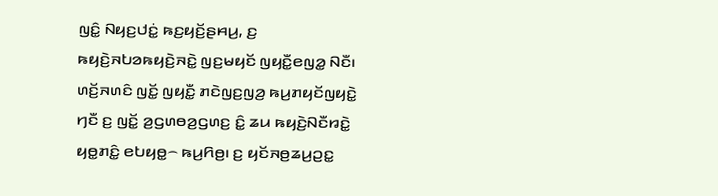ꤜꤢꤨ꤭ ꤡꤟꤢ꤬ꤓꤢꤦ꤭ ꤒꤢ꤬ꤟꤢꤩ꤬ꤔꤌꤣ꤬, ꤢ꤬ ꤒꤟꤢꤧ꤬ꤏꤝꤤꤒꤟꤢꤧ꤬ꤏꤢꤧ꤭ ꤜꤢ꤬ꤗꤟꤢꤩ ꤜꤟꤢꤪ꤭ꤕꤜꤤ꤭ ꤡꤢꤪ꤯
ꤛꤢꤩ꤬ꤏꤛꤢꤨ ꤜꤢꤩ꤭ ꤜꤟꤢꤪ꤭ ꤊꤢꤧꤜꤢ꤬ꤜꤤ꤬ ꤒꤣ꤬ꤊꤟꤢꤩꤜꤟꤢꤧ꤭ ꤚꤢꤪ ꤢ꤬ ꤜꤢꤩ꤭ ꤤ꤬ꤞꤛꤥꤤ꤬ꤞꤛꤢ꤬ ꤢꤨ꤭ ꤘꤣ ꤒꤟꤢꤧ꤬ꤡꤢꤪꤙꤢꤧ꤭ ꤟꤥ꤭ꤊꤢꤨ꤭ ꤕꤝꤟꤥ꤭꤮ ꤒꤣ꤬ꤖꤥ꤬꤯ ꤢ꤬ ꤟꤢꤩꤏꤥ꤬ꤘꤣ꤬ꤑꤢ꤭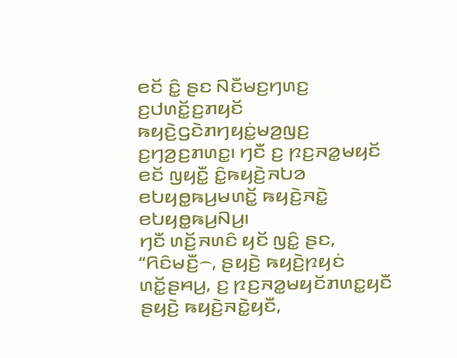ꤕꤢꤩ ꤢꤨ꤭ ꤔꤢ ꤡꤢꤪꤗꤢ꤬ꤚꤛꤢ꤬ ꤢ꤬ꤓꤛꤢꤩ꤭ꤢ꤬ꤊꤟꤢꤩ ꤒꤟꤢꤧ꤬ꤞꤢꤧꤊꤚꤟꤢꤦ꤭ꤗꤤ꤬ꤜꤢ꤬ ꤢ꤬ꤚꤤ꤬ꤢ꤬ꤊꤛꤢ꤭꤯ ꤚꤢꤪ ꤢ꤬ ꤐꤢ꤬ꤏꤤ꤭ꤗꤟꤢꤩ ꤕꤢꤩ ꤜꤟꤢꤪ꤭ ꤢꤨ꤭ꤒꤟꤢꤧ꤬ꤏꤝꤤ ꤕꤝꤟꤥ꤭ꤒꤣ꤬ꤗꤛꤢꤩ꤭ ꤒꤟꤢꤧ꤬ꤏꤢꤧ꤭ ꤕꤝꤟꤥ꤭ꤒꤣ꤬ꤡꤣ꤬꤯
ꤚꤢꤪ ꤛꤢꤩ꤬ꤏꤛꤢꤨ ꤟꤢꤩ ꤜꤢꤨ꤭ ꤔꤢ, “ꤖꤢꤨꤗꤢꤪ꤬꤮, ꤔꤟꤢꤧ꤬ ꤒꤟꤢꤧ꤬ꤐꤟꤢꤦ ꤛꤢꤩ꤭ꤔꤌꤣ꤬, ꤢ꤬ ꤐꤢ꤬ꤏꤤ꤭ꤗꤟꤢꤩꤊꤛꤢ꤭ꤟꤢꤪ ꤔꤟꤢꤧ꤬ ꤒꤟꤢꤧ꤬ꤏꤢꤧ꤭ꤟꤢꤪ,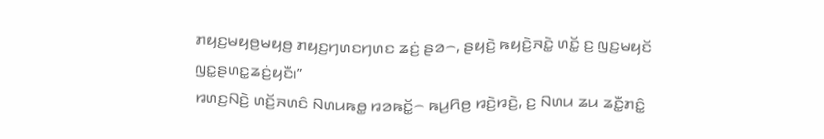ꤊꤟꤢ꤬ꤗꤟꤥ꤬ꤗꤟꤥ꤬ ꤊꤟꤢ꤬ꤚꤛꤢꤚꤛꤢ ꤘꤢꤦ꤬ ꤔꤤ꤮, ꤔꤟꤢꤧ꤬ ꤒꤟꤢꤧ꤬ꤏꤢꤧ꤭ ꤛꤢꤩ꤭ ꤢ꤬ ꤜꤢ꤬ꤗꤟꤢꤩ ꤜꤢ꤭ꤔꤛꤢ꤭ꤘꤢꤦ꤬ꤟꤢꤪ꤯”
ꤙꤛꤢ꤬ꤡꤢꤧ꤬ ꤛꤢꤩ꤬ꤏꤛꤢꤨ ꤡꤛꤣꤒꤥ꤭ ꤙꤤꤒꤢꤩ꤭꤮ ꤒꤣ꤬ꤖꤥ꤬ ꤙꤢꤧ꤬ꤙꤢꤧ꤬, ꤢ꤬ ꤡꤛꤣ ꤘꤣ ꤘꤢꤪ꤭ꤊꤢꤨ꤭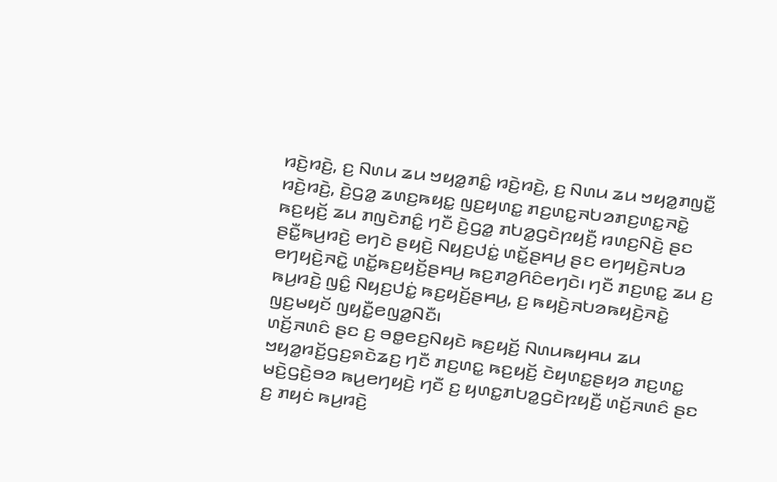ꤙꤢꤧ꤬ꤙꤢꤧ꤬, ꤢ꤬ ꤡꤛꤣ ꤘꤣ ꤠꤟꤤ꤭ꤊꤢꤨ꤭ ꤙꤢꤧ꤬ꤙꤢꤧ꤬, ꤢ꤬ ꤡꤛꤣ ꤘꤣ ꤠꤟꤤ꤭ꤊꤜꤢꤪ꤭ ꤙꤢꤧ꤬ꤙꤢꤧ꤬, ꤢꤧ꤬ꤞꤤ꤭ ꤘꤛꤢ꤬ꤒꤟꤢ꤭ ꤜꤢ꤬ꤟꤛꤢ꤭ ꤊꤢ꤬ꤛꤢ꤭ꤏꤝꤤꤊꤢ꤬ꤛꤢ꤭ꤏꤢꤧ꤭ ꤒꤢ꤬ꤟꤢꤩ꤬ ꤘꤣ ꤊꤜꤢꤧꤊꤢꤨ꤭ ꤚꤢꤪ ꤢꤧ꤬ꤞꤤ꤭ ꤊꤝꤤ꤭ꤞꤢꤧꤐꤟꤢꤪ꤬ ꤙꤛꤢ꤬ꤡꤢꤧ꤬ ꤔꤢ ꤔꤢꤪ꤭ꤒꤣ꤬ꤙꤢꤧ꤬ ꤕꤚꤢꤧ ꤔꤟꤢꤧ꤬ ꤡꤟꤢ꤬ꤓꤢꤦ꤭ ꤛꤢꤩ꤭ꤔꤌꤣ꤬ ꤔꤢ ꤕꤚꤟꤢꤧ꤬ꤏꤝꤤ ꤕꤚꤟꤢꤧ꤬ꤏꤢꤧ꤭ ꤛꤢꤩ꤭ꤒꤢ꤬ꤟꤢꤩ꤬ꤔꤌꤣ꤬ ꤒꤢ꤬ꤊꤤ꤬ꤖꤢꤨꤕꤚꤢꤧ꤯ ꤚꤢꤪ ꤊꤢ꤬ꤛꤢ꤭ ꤘꤣ ꤢ꤬ ꤒꤣ꤬ꤙꤢꤧ꤬ ꤜꤢꤨ꤭ ꤡꤟꤢ꤬ꤓꤢꤦ꤭ ꤒꤢ꤬ꤟꤢꤩ꤬ꤔꤌꤣ꤬, ꤢ꤬ ꤒꤟꤢꤧ꤬ꤏꤝꤤꤒꤟꤢꤧ꤬ꤏꤢꤧ꤭ ꤜꤢ꤬ꤗꤟꤢꤩ ꤜꤟꤢꤪ꤭ꤕꤜꤤ꤭ꤡꤢꤪ꤯
ꤛꤢꤩ꤬ꤏꤛꤢꤨ ꤔꤢ ꤢ꤬ ꤋꤥ꤭ꤕꤢ꤬ꤡꤟꤢꤧ ꤒꤢ꤬ꤟꤢꤩ꤬ ꤡꤛꤣꤒꤟꤌꤣ ꤘꤣ ꤠꤟꤤ꤭ꤙꤢꤩ꤬ꤞꤢ꤬ꤎꤢꤧꤘꤢ꤬ ꤚꤢꤪ ꤊꤢ꤬ꤛꤢ꤭ ꤒꤢ꤬ꤟꤢꤩ꤬ ꤢꤧꤟꤛꤢ꤭ꤔꤟꤤ ꤊꤢ꤬ꤛꤢ꤭ ꤗꤢꤧ꤬ꤞꤢꤧ꤬ꤋꤤ ꤒꤣ꤬ꤕꤚꤟꤢꤧ꤬ ꤚꤢꤪ ꤢ꤬ ꤟꤛꤢ꤭ꤊꤝꤤ꤭ꤞꤢꤧꤐꤟꤢꤪ꤬ ꤛꤢꤩ꤬ꤏꤛꤢꤨ ꤔꤢ ꤢ꤬ ꤊꤟꤢꤦ ꤒꤣ꤬ꤙꤢꤧ꤬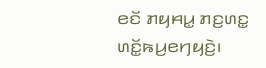ꤕꤢꤩ ꤊꤟꤌꤣ꤭ ꤊꤢ꤬ꤛꤢ꤭ ꤛꤢꤩ꤭ꤒꤣ꤬ꤕꤚꤟꤢꤧ꤬꤯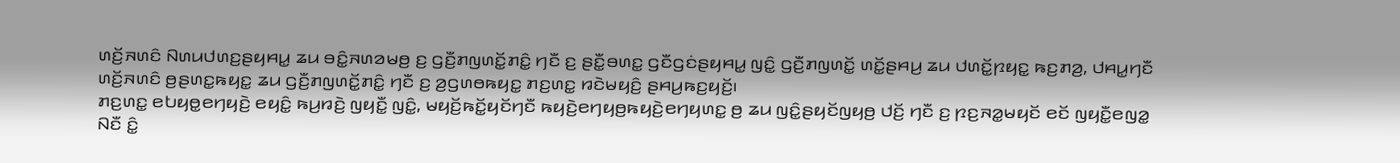ꤛꤢꤩ꤬ꤏꤛꤢꤨ ꤡꤛꤣꤓꤛꤢ꤬ꤔꤟꤌꤣ꤭ ꤘꤣ ꤋꤢꤨ꤭ꤏꤛꤤꤗꤥ꤬ ꤢ꤬ ꤞꤢꤪ꤬ꤊꤜꤛꤢꤩ꤭ꤊꤢꤨ꤭ ꤚꤢꤪ ꤢ꤬ ꤔꤢꤪ꤭ꤋꤛꤢ꤭ ꤞꤢꤪꤞꤢꤦꤔꤟꤌꤣ꤭ ꤜꤢꤨ꤭ ꤞꤢꤪ꤬ꤊꤜꤛꤢꤩ꤭ ꤛꤢꤩ꤭ꤔꤌꤣ꤬ ꤘꤣ ꤓꤛꤢꤩ꤭ꤐꤟꤢ꤭ ꤒꤢ꤬ꤊꤤ꤬, ꤓꤌꤣ꤭ꤚꤢꤪ ꤛꤢꤩ꤬ꤏꤛꤢꤨ ꤥ꤬ꤔꤛꤢ꤭ꤒꤟꤢ꤭ ꤘꤣ ꤞꤢꤪ꤬ꤊꤜꤛꤢꤩ꤭ꤊꤢꤨ꤭ ꤚꤢꤪ ꤢ꤬ ꤤ꤬ꤞꤛꤥꤒꤟꤢ꤭ ꤊꤢ꤬ꤛꤢ꤭ ꤙꤢꤧꤗꤟꤢꤨ꤬ ꤔꤌꤣ꤬ꤒꤢ꤬ꤟꤢꤩ꤬꤯
ꤊꤢ꤬ꤛꤢ꤭ ꤕꤝꤟꤥ꤭ꤕꤚꤟꤢꤧ꤬ ꤕꤟꤢꤨ꤭ ꤒꤣ꤬ꤙꤢꤧ꤬ ꤜꤟꤢꤪ꤭ ꤜꤢꤨ꤭, ꤗꤟꤢꤩ꤬ꤒꤢꤩ꤭ꤟꤢꤩꤚꤢꤪ ꤒꤟꤢꤧ꤬ꤕꤚꤟꤥ꤬ꤒꤟꤢꤧ꤬ꤕꤚꤟꤛꤢ꤭ ꤥ꤬ ꤘꤣ ꤜꤢꤨ꤭ꤔꤟꤢꤩꤜꤟꤥ꤬ ꤓꤢꤩ꤬ ꤚꤢꤪ ꤢ꤬ ꤐꤢ꤬ꤏꤤ꤭ꤗꤟꤢꤩ ꤕꤢꤩ ꤜꤟꤢꤪ꤭ꤕꤜꤤ꤭ ꤡꤢꤪ ꤢꤨ꤭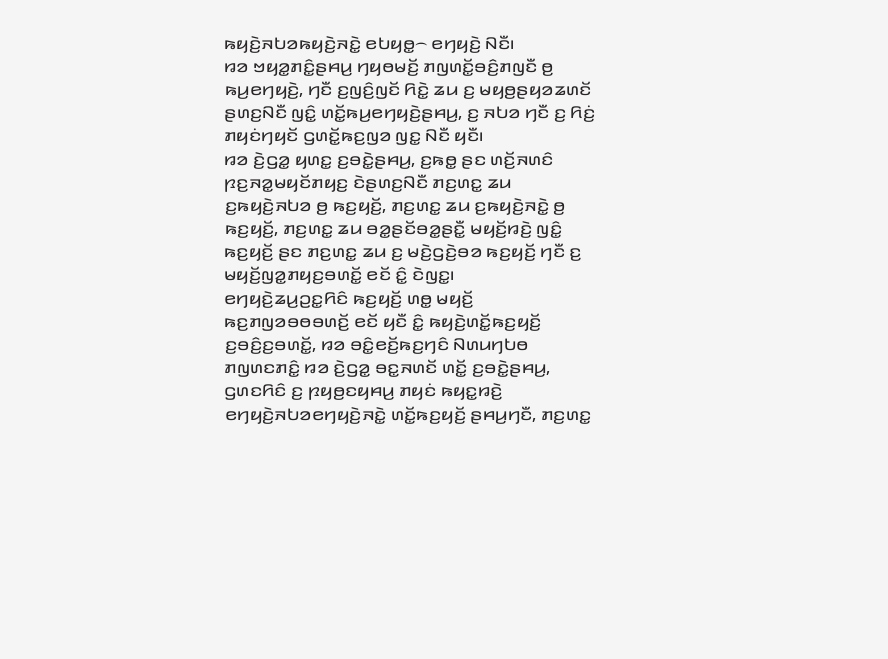ꤒꤟꤢꤧ꤬ꤏꤝꤤꤒꤟꤢꤧ꤬ꤏꤢꤧ꤭ ꤕꤝꤟꤥ꤭꤮ ꤕꤚꤟꤢꤧ꤬ ꤡꤢꤪ꤯
ꤙꤤ ꤠꤟꤤ꤭ꤊꤢꤨ꤭ꤔꤌꤣ꤬ ꤚꤟꤥꤗꤢꤩ꤬ ꤊꤜꤛꤢꤩ꤭ꤋꤢꤨ꤬ꤊꤜꤢꤪ ꤥ꤬ ꤒꤣ꤬ꤕꤚꤟꤢꤧ꤬, ꤚꤢꤪ ꤢ꤬ꤜꤢꤨ꤬ꤜꤢꤩ ꤖꤢꤧ꤭ ꤘꤣ ꤢ꤬ ꤗꤟꤥ꤬ꤔꤟꤤꤘꤛꤢꤩ ꤔꤛꤢ꤬ꤡꤢꤪ ꤜꤢꤨ꤭ ꤛꤢꤩ꤭ꤒꤣ꤬ꤕꤚꤟꤢꤧ꤬ꤔꤌꤣ꤬, ꤢ꤬ ꤏꤝꤤ ꤚꤢꤪ ꤢ꤬ ꤖꤢꤦ꤬ ꤊꤟꤢꤦꤚꤟꤢꤩ ꤞꤛꤢꤩ꤭ꤒꤢ꤬ꤜꤤ ꤜꤢ꤭ ꤡꤢꤪ ꤟꤢꤪ꤯
ꤙꤤ ꤢꤧ꤬ꤞꤤ꤭ ꤟꤛꤢ꤭ ꤢ꤬ꤋꤢꤧ꤭ꤔꤌꤣ꤬, ꤢ꤬ꤒꤥ꤭ ꤔꤢ ꤛꤢꤩ꤬ꤏꤛꤢꤨ ꤐꤢ꤬ꤏꤤ꤭ꤗꤟꤢꤩꤊꤟꤢ꤬ ꤢꤧꤔꤛꤢ꤬ꤡꤢꤪ ꤊꤢ꤬ꤛꤢ꤭ ꤘꤣ ꤢ꤬ꤒꤟꤢꤧ꤬ꤏꤝꤤ ꤥ꤬ ꤒꤢ꤬ꤟꤢꤩ꤬, ꤊꤢ꤬ꤛꤢ꤭ ꤘꤣ ꤢ꤬ꤒꤟꤢꤧ꤬ꤏꤢꤧ꤭ ꤥ꤬ ꤒꤢ꤬ꤟꤢꤩ꤬, ꤊꤢ꤬ꤛꤢ꤭ ꤘꤣ ꤋꤤ꤭ꤔꤢꤩꤋꤤ꤭ꤔꤢꤪ꤭ ꤗꤟꤢꤩ꤬ꤙꤢꤧ꤬ ꤜꤢꤨ꤭ ꤒꤢ꤬ꤟꤢꤩ꤬ ꤔꤢ ꤊꤢ꤬ꤛꤢ꤭ ꤘꤣ ꤢ꤬ ꤗꤢꤧ꤬ꤞꤢꤧ꤬ꤋꤤ ꤒꤢ꤬ꤟꤢꤩ꤬ ꤚꤢꤪ ꤢ꤬ ꤗꤟꤢꤩ꤬ꤜꤤ꤭ꤊꤟꤢ꤬ꤋꤛꤢꤩ꤭ ꤕꤢꤩ ꤢꤨ꤭ ꤢꤧꤜꤢ꤭꤯
ꤕꤚꤟꤢꤧ꤬ꤘꤣ꤬ꤑꤢ꤭ꤖꤢꤨ ꤒꤢ꤬ꤟꤢꤩ꤬ ꤛꤥ꤭ ꤗꤟꤢꤩ꤬ ꤒꤢ꤬ꤊꤜꤤꤋꤥꤋꤛꤢꤩ꤬ ꤕꤢꤩ ꤟꤢꤪ ꤢꤨ꤭ ꤒꤟꤢꤧ꤬ꤛꤢꤩ꤭ꤒꤢ꤬ꤟꤢꤩ꤬ ꤢ꤬ꤋꤢꤨ꤬ꤢ꤬ꤋꤛꤢꤩ꤭, ꤙꤤ ꤋꤢꤨ꤭ꤕꤢꤩ꤬ꤒꤢ꤬ꤚꤢꤨ ꤡꤛꤣꤚꤝꤥ ꤊꤜꤛꤢꤊꤢꤨ꤭ ꤙꤤ ꤢꤧ꤬ꤞꤤ꤭ ꤋꤢ꤭ꤏꤛꤢꤩ ꤛꤢꤩ꤭ ꤢ꤬ꤋꤢꤧ꤭ꤔꤌꤣ꤬, ꤞꤛꤢꤖꤢꤨ ꤢ꤬ ꤐꤟꤥ꤬ꤢꤟꤌꤣ꤬ ꤊꤟꤢꤦ ꤒꤟꤢ꤭ꤙꤢꤧ꤬ ꤕꤚꤟꤢꤧ꤬ꤏꤝꤤꤕꤚꤟꤢꤧ꤬ꤏꤢꤧ꤭ ꤛꤢꤩ꤭ꤒꤢ꤬ꤟꤢꤩ꤬ ꤔꤌꤣ꤬ꤚꤢꤪ, ꤊꤢ꤬ꤛꤢ꤭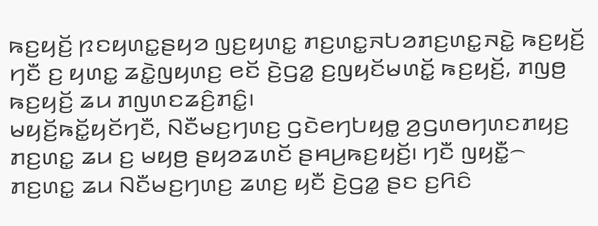ꤒꤢ꤬ꤟꤢꤩ꤬ ꤐꤢꤟꤛꤢ꤭ꤔꤟꤤ ꤜꤢ꤬ꤟꤛꤢ꤭ ꤊꤢ꤬ꤛꤢ꤭ꤏꤝꤤꤊꤢ꤬ꤛꤢ꤭ꤏꤢꤧ꤭ ꤒꤢ꤬ꤟꤢꤩ꤬ ꤚꤢꤪ ꤢ꤬ ꤟꤛꤢ꤭ ꤘꤢꤧ꤭ꤜꤟꤛꤢ꤬ ꤕꤢꤩ ꤢꤧ꤬ꤞꤤ꤭ ꤢ꤬ꤜꤟꤢꤩꤗꤛꤢꤩ꤭ ꤒꤢ꤬ꤟꤢꤩ꤬, ꤊꤜꤥ꤬ ꤒꤢ꤬ꤟꤢꤩ꤬ ꤘꤣ ꤊꤜꤛꤢꤘꤢꤨ꤬ꤊꤢꤨ꤭꤯
ꤗꤟꤢꤩ꤬ꤒꤢꤩ꤭ꤟꤢꤩꤚꤢꤪ, ꤡꤢꤪꤗꤢ꤬ꤚꤛꤢ꤬ ꤞꤢꤧꤕꤚꤝꤟꤥ꤭ ꤤ꤬ꤞꤛꤥꤚꤛꤢꤊꤟꤢ꤬ ꤊꤢ꤬ꤛꤢ꤭ ꤘꤣ ꤢ꤬ ꤗꤟꤥ꤬ ꤔꤟꤤꤘꤛꤢꤩ ꤔꤌꤣ꤬ꤒꤢ꤬ꤟꤢꤩ꤬꤯ ꤚꤢꤪ ꤜꤟꤢꤪ꤭꤮ ꤊꤢ꤬ꤛꤢ꤭ ꤘꤣ ꤡꤢꤪꤗꤢ꤬ꤚꤛꤢ꤬ ꤘꤛꤢ꤬ ꤟꤢꤪ ꤢꤧ꤬ꤞꤤ꤭ ꤔꤢ ꤢ꤬ꤖꤢꤨ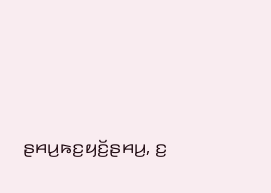ꤔꤌꤣ꤬ꤒꤢ꤬ꤟꤢꤩ꤬ꤔꤌꤣ꤬, ꤢ꤬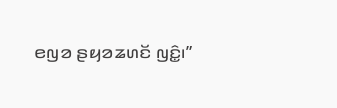ꤕꤜꤤ ꤔꤟꤤꤘꤛꤢꤩ ꤜꤢꤨ꤭꤯”